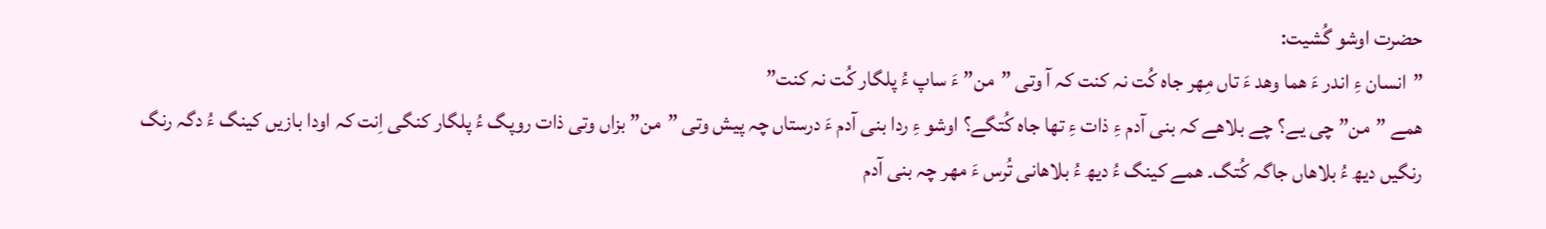حضرت اوشو گُشیت:
”انسان ءِ اندر ءَ ھما وھد ءَ تاں مِھر جاہ کُت نہ کنت کہ آ وتی ”من” ءَ ساپ ءُ پلگار کُت نہ کنت”
ھمے ”من” چی یے؟ چے بلاھے کہ بنی آدم ءِ ذات ءِ تھا جاہ کُتگے؟ اوشو ءِ ردا بنی آدم ءَ درستاں چہ پیش وتی ”من” بزاں وتی ذات روپگ ءُ پلگار کنگی اِنت کہ اودا بازیں کینگ ءُ دگہ رنگ رنگیں دیھ ءُ بلاھاں جاگہ کُتگ۔ ھمے کینگ ءُ دیھ ءُ بلاھانی تُرس ءَ مھر چہ بنی آدم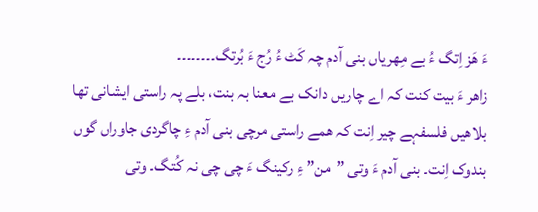ءَ ھَز اِتگ ءُ بے مِھریاں بنی آدم چہ کَٹ ءُ رُج ءَ بُرتگ۔۔۔۔۔۔۔۔
زاھر ءَ بیت کنت کہ اے چاریں دانک بے معنا بہ بنت، بلے پہ راستی ایشانی تھا بلاھیں فلسفہے چیر اِنت کہ ھمے راستی مرچی بنی آدم ءِ چاگردی جاوراں گوں بندوک اِنت۔ بنی آدم ءَ وتی ”من” ءِ رکینگ ءَ چی چی نہ کُتگ۔ وتی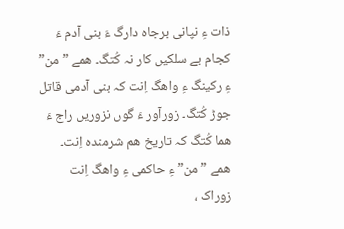ذات ءِ نپانی برجاہ دارگ ءَ بنی آدم ءَ کجام بے سلکیں کار نہ کُتگ۔ ھمے ”من” ءِ رکینگ ءِ واھگ اِنت کہ بنی آدمی قاتل جوڑ کُتگ۔ زورآور ءَ گوں نزوریں راج ءَ ھما کُتگ کہ تاریخ ھم شرمندہ اِنت۔ ھمے ”من” ءِ حاکمی ءِ واھگ اِنت زوراک ،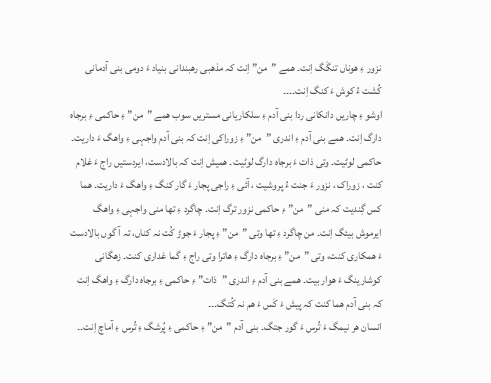نزور ءِ ھوناں تنگَگ اِنت۔ ھمے ”من” اِنت کہ مذھبی رھبندانی بنیاد ءَ دومی بنی آدمانی کُشت ءُ کوش ءَ کنگ اِنت۔۔۔۔
اوشو ءِ چاریں دانکانی ردا بنی آدم ءِ سلکاریانی مستریں سوب ھمے ”من” ءِ حاکمی ءِ برجاہ دارگ اِنت۔ ھمے بنی آدم ءِ اندری ”من” ءِ زوراکی اِنت کہ بنی آدم واجہی ءِ واھگ ءَ داریت۔ حاکمی لوٹیت۔ وتی ذات ءَ برجاہ دارگ لوٹیت۔ ھمیش اِنت کہ بالادست، ایردستیں راج ءَ غلام کنت ، زوراک ، نزور ءَ جنت ءُ پروشیت ، آئی ءِ راجی پجار ءَ گار کنگ ءِ واھگ ءَ داریت۔ ھما کس گِندیت کہ منی ”من” ءِ حاکمی نزور ترگ اِنت۔ چاگرد ءِ تھا منی واجہی ءِ واھگ ایرموش بیئگ اِنت۔ من چاگرد ءِ تھا وتی ”من” ءِ پجار ءَ جوڑ کُت نہ کناں، تہ آ گوں بالادست ءَ ھمکاری کنت، وتی ”من” ءِ برجاہ دارگ ءِ ھاترا وتی راج ءِ گما غداری کنت۔ زھگانی کوشارینگ ءَ ھوار بیت۔ ھمے بنی آدم ءِ اندری ”ذات” ءِ حاکمی ءِ برجاہ دارگ ءِ واھگ اِنت کہ بنی آدم ھما کنت کہ پیش ءَ کَس ءَ ھم نہ کُتگ۔۔۔
انسان ھر نیمگ ءَ تُرس ءَ گور جتگ۔ بنی آدم ”من” ءِ حاکمی ءِ پُرشگ ءِ تُرس ءِ آماچ اِنت۔۔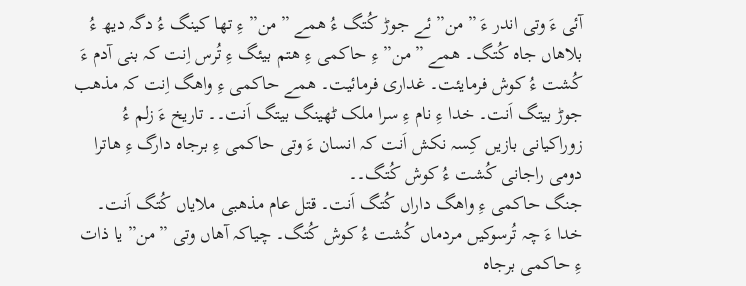آئی ءَ وتی اندر ءَ ”من” ئے جوڑ کُتگ ءُ ھمے ”من” ءِ تھا کینگ ءُ دگہ دیھ ءُ بلاھاں جاہ کُتگ۔ ھمے ”من” ءِ حاکمی ءِ ھتم بیئگ ءِ تُرس اِنت کہ بنی آدم ءَ کُشت ءُ کوش فرمایئت۔ غداری فرمائیت۔ ھمے حاکمی ءِ واھگ اِنت کہ مذھب جوڑ بیتگ اَنت۔ خدا ءِ نام ءِ سرا ملک ٹھینگ بیتگ اَنت۔۔ تاریخ ءَ زلم ءُ زوراکیانی بازیں کِسہ نکش اَنت کہ انسان ءَ وتی حاکمی ءِ برجاہ دارگ ءِ ھاترا دومی راجانی کُشت ءُ کوش کُتگ۔۔
جنگ حاکمی ءِ واھگ داراں کُتگ اَنت۔ قتل عام مذھبی ملایاں کُتگ اَنت۔ خدا ءَ چہ تُرسوکیں مردماں کُشت ءُ کوش کُتگ۔ چیاکہ آھاں وتی ”من” یا ذات ءِ حاکمی برجاہ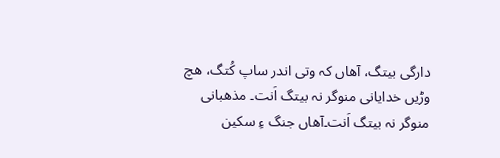دارگی بیتگ، آھاں کہ وتی اندر ساپ کُتگ، ھچ وڑیں خدایانی منوگر نہ بیتگ اَنت۔ مذھبانی منوگر نہ بیتگ اَنت۔آھاں جنگ ءِ سکین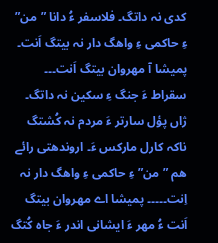کدی نہ داتگ۔ فلاسفر ءُ دانا ”من” ءِ حاکمی ءِ واھگ دار نہ بیتگ اَنت۔ پمیشا آ مھروان بیتگ اَنت۔۔۔ سقراط ءَ جنگ ءِ سکین نہ داتگ۔ ژاں پؤل سارتر ءَ مردم نہ کُشتگ ناکہ کارل مارکس ءَ۔ اروندھتی رائے ھم ”من” ءِ حاکمی ءِ واھگ دار نہ اِنت۔۔۔۔۔ پمیشا اے مھروان بیتگ اَنت ءُ مھر ءَ ایشانی اندر ءَ جاہ کُتگ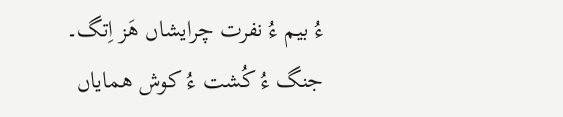ءُ بیم ءُ نفرت چرایشاں ھَز اِتگ۔
جنگ ءُ کُشت ءُ کوش ھمایاں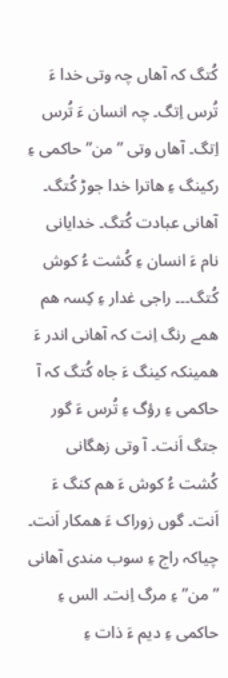کُتگ کہ آھاں چہ وتی خدا ءَ تُرس اِتگ۔ چہ انسان ءَ تُرس اِتگ۔ آھاں وتی ”من” حاکمی ءِ رکینگ ءِ ھاترا خدا جوڑ کُتگ۔ آھانی عبادت کُتگ۔ خدایانی نام ءَ انسان ءِ کُشت ءُ کوش کُتگ۔۔۔ راجی غدار ءِ کِسہ ھم ھمے رنگ اِنت کہ آھانی اندر ءَ ھمینکہ کینگ ءَ جاہ کُتگ کہ آ حاکمی ءِ رؤگ ءِ تُرس ءَ گور جتگ اَنت۔ آ وتی زھگانی کُشت ءُ کوش ءَ ھم کنگ ءَ اَنت۔ گوں زوراک ءَ ھمکار اَنت۔ چیاکہ راج ءِ سوب مندی آھانی ”من” ءِ مرگ اِنت۔ الس ءِ حاکمی ءِ دیم ءَ ذات ءِ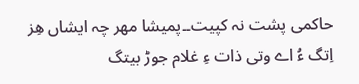حاکمی پشت نہ کپیت۔۔پمیشا مھر چہ ایشاں ھِز اِتگ ءُ اے وتی ذات ءِ غلام جوڑ بیتگ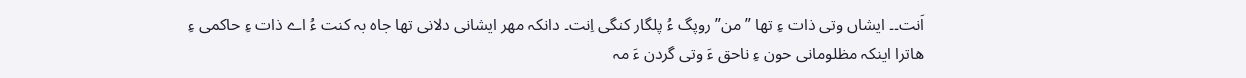اَنت۔۔ ایشاں وتی ذات ءِ تھا ”من” روپگ ءُ پلگار کنگی اِنت۔ دانکہ مھر ایشانی دلانی تھا جاہ بہ کنت ءُ اے ذات ءِ حاکمی ءِ ھاترا اینکہ مظلومانی حون ءِ ناحق ءَ وتی گردن ءَ مہ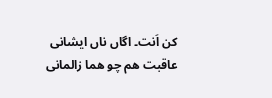کن اَنت۔ اگاں ناں ایشانی عاقبت ھم چو ھما زالمانی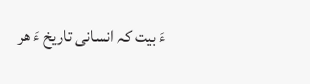ءَ بیت کہ انسانی تاریخ ءَ ھر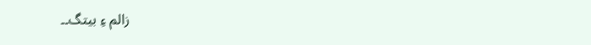زالم ءِ بیتگ۔۔